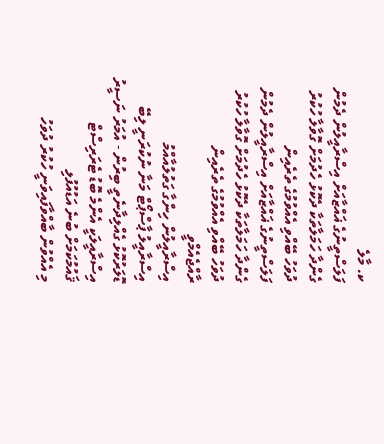ކ. މާލެ
ފަލަސްތީނުގެ ޣައްޒާއަށް އިސްރާއީލުން ދެމުން ގެންދާ ހަމަލާތަކާ ދެކޮޅު ހެދުމަށް ގޮވާލާ ހުކުރު ދުވަހު ބޭއްވި އެއްވުމުގެ ތެރެއިން
ފަލަސްތީނުގެ ޣައްޒާއަށް އިސްރާއީލުން ދެމުން ގެންދާ ހަމަލާތަކާ ދެކޮޅު ހެދުމަށް ގޮވާލާ ހުކުރު ދުވަހު ބޭއްވި އެއްވުމުގެ ތެރެއިން
ރާއްޖެއެމްވީ
އިސްރާއީލުން ހިންގާ ގަތުލުއާއްމު
އިސްރާއީލު ޕާސްޕޯޓް މަނާ ނުކުރަނީ ލިބޭ ޑޮލަރުކޮޅު ގެއްލިދާނެތީ ބިރުން - އުމަރު ނަސީރު
އިސްރާއީލަކީ އެންމެ ބޮޑު ޓެރަރިސްޓް ޤައުމުކަމަށް ބުނެ އަޑުއުފުލި
މި އެއްވުން ބާއްވާފައިވަނީ ހުކުރު ދުވަހު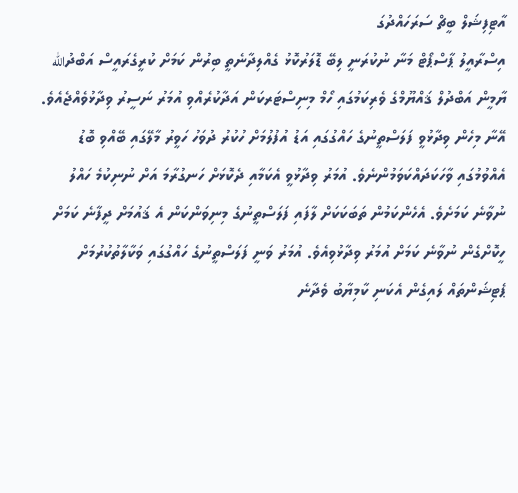އާޓިފިޝަލް ބީޗް ސަރަހައްދުގަ
އިސްރާއީލު ޕާސްޕޯޓް މަނާ ނުކުރަނީ ލިބޭ ޑޮލަރުކޮޅު ގެއްލިދާނެތީ ބިރުން ކަމަށް ކުރީގެރައީސް އަބްދުالله ޔާމީން އަބްދުލް ޤައްޔޫމްގެ ވެރިކަމުގައި ހޯމް މިނިސްޓަރކަން އަދާކުރެއްވި އުމަރު ނަސީރު ވިދާޅުވެއްޖެއެވެ.
އޭނާ މިހެން ވިދާޅުވީ ފަލަސްތީނުގެ ހައްގުގައި އަޑު އުފުލުމަށް ހުކުރު ދުވަހު ހަވީރު މާލޭގައި ބޭއްވި ބޮޑު އެއްވުމުގައި ވާހަކަދައްކަވަމުންނެވެ. އުމަރު ވިދާޅުވީ އެކަމާއި ދެކޮޅަށް ހަނގުރާމަ އަށް ނުނިކުމެ ހައްލު ނުވާނެ ކަމަށެވެ. އެހެންކަމުން ތަބަކަކަށް ލާފައި ފަލަސްތީނުގެ މިނިވަންކަން އެ ޤައުމަށް ދީފާނެ ކަމަށް ހީކޮށްގެން ނުވާނެ ކަމަށް އުމަރު ވިދާޅުވިއެވެ. އުމަރު ވަނީ ފަލަސްތީނުގެ ހައްގުގައި ވަކާލާތުކުރުމަށް ޕެޓިޝަންތައް ލައިގެން އެކަނި ކާމިޔާބު ވެދާނެ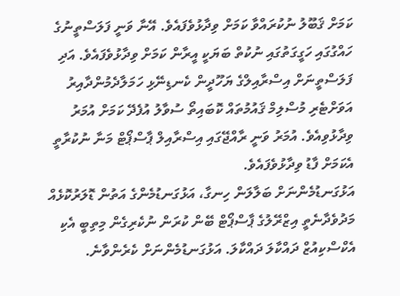ކަމަށް ޤަބޫލު ނުކުރައްވާ ކަމަށް ވިދާޅުވެފައެވެ. އޭނާ ވަނީ ފަލަސްތީނުގެ ހައްގުގައި ހަގީގަތުގައި ނުކުތް ބަޔަކީ އީރާން ކަމަށް ވިދާޅުވެފައެވެ. އަދި ފަލަސްތީނަށް އިސްރާއިލްގެ ޔަހޫދީން ކެނޑިނޭޅި ހަމަލާދެމުންދާއިރު އަވަށްޓެރި މުސްލިމް ޤައުމުތައް ކޮބައިތޯ ސުވާލު އުފެދޭ ކަމަށް އުމަރު ވިދާޅުވިއެވެ. އުމަރު ވަނީ ރާއްޖޭގައި އިސްރާއިލް ޕާސްޕޯޓް މަނާ ނުކުރާތީ އެކަމަށް ފާޑު ވިދާޅުވެފައެވެ.
އަޅުގަނޑުމެންނަށް ބަލާލަން ހިނގާ، އަޅުގަނޑުމެންގެ އަތުން ޑޮލަރުކޮޅެއް މަދުވެދާނެތީ އިޒްރޭލުގެ ޕާސްޕޯޓް ބޭން ކުރަން ނުކެރިގެން މިތިބީ އެކި އެކްސްކިއުޒް ދައްކާލަ ދައްކާލަ. އަޅުގަނޑުމެންނަށް ކެރެންވާނެ.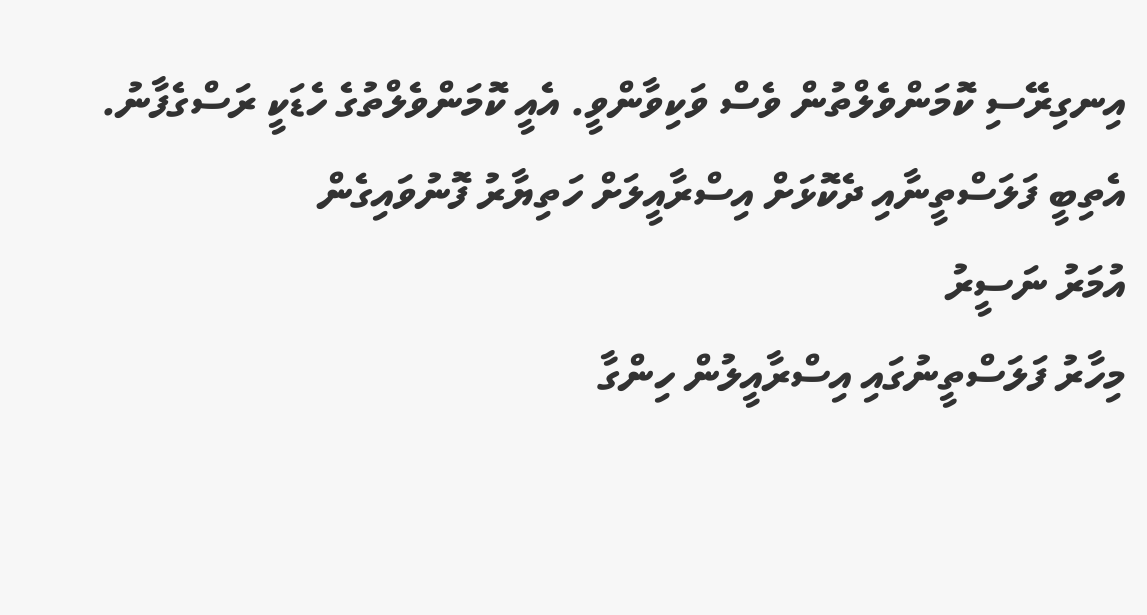އިނގިރޭސި ކޮމަންވެލްތުން ވެސް ވަކިވާންވީ. އެއީ ކޮމަންވެލްތުގެ ހެޑަކީ ރަސްގެފާނު. އެތިބީ ފަލަސްތީނާއި ދެކޮޅަށް އިސްރާއީލަށް ހަތިޔާރު ފޮނުވައިގެން
އުމަރު ނަސީރު
މިހާރު ފަލަސްތީނުގައި އިސްރާއީލުން ހިންގާ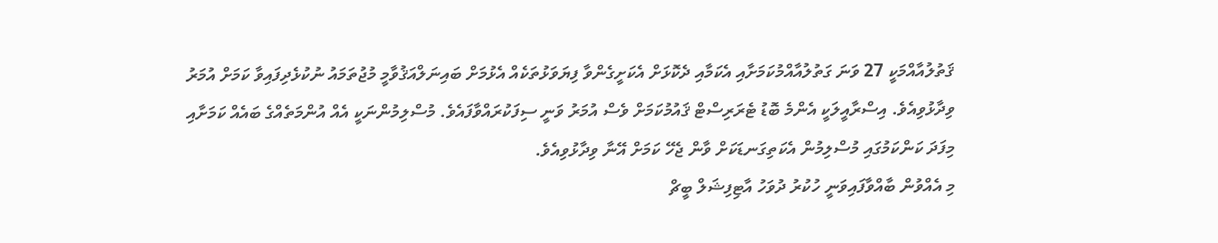ޤަތުލުއާއްމަކީ 27 ވަނަ ގަތުލުއާއްމުކަމަށާއި އެކަމާއި ދެކޮޅަށް އެކަށީގެންވާ ފިޔަވަޅުތަކެއް އެޅުމަށް ބައިނަލްއަޤުވާމީ މުޖުތަމައު ނުކުޅެދިފައިވާ ކަމަށް އުމަރު ވިދާޅުވިއެވެ. އިސްރާއީލަކީ އެންމެ ބޮޑު ޓެރަރިސްޓް ޤައުމުކަމަށް ވެސް އުމަރު ވަނީ ސިފަކުރައްވާފައެވެ. މުސްލިމުންނަކީ އެއް އުންމަތެއްގެ ބައެއް ކަމަށާއި މިފަދަ ކަންކަމުގައި މުސްލިމުން އެކަތިގަނޑަކަށް ވާން ޖެހޭ ކަމަށް އޭނާ ވިދާޅުވިއެވެ.
މި އެއްވުން ބާއްވާފައިވަނީ ހުކުރު ދުވަހު އާޓިފިޝަލް ބީޗް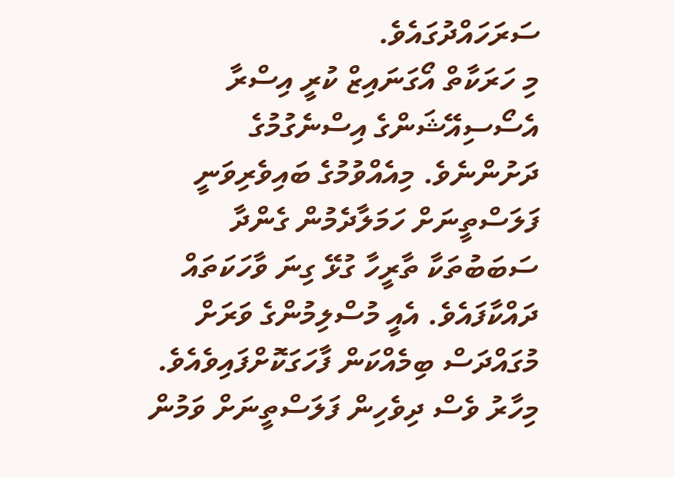ސަރަހައްދުގައެވެ.
މި ހަރަކާތް އޯގަނައިޒް ކުރީ އިސްރާ އެސޯސިއޭޝަންގެ އިސްނެގުމުގެ ދަށުންނެވެ. މިއެއްވުމުގެ ބައިވެރިވަނީ ފަލަސްތީނަށް ހަމަލާދެމުން ގެންދާ ސަބަބުތަކާ ތާރީހާ ގުޅޭ ގިނަ ވާހަކަތައް ދައްކާފައެވެ. އެއީ މުސްލިމުންގެ ވަރަށް މުގައްދަސް ބިމެއްކަން ފާހަގަކޮށްފައިވެއެވެ. މިހާރު ވެސް ދިވެހިން ފަލަސްތީނަށް ވަމުން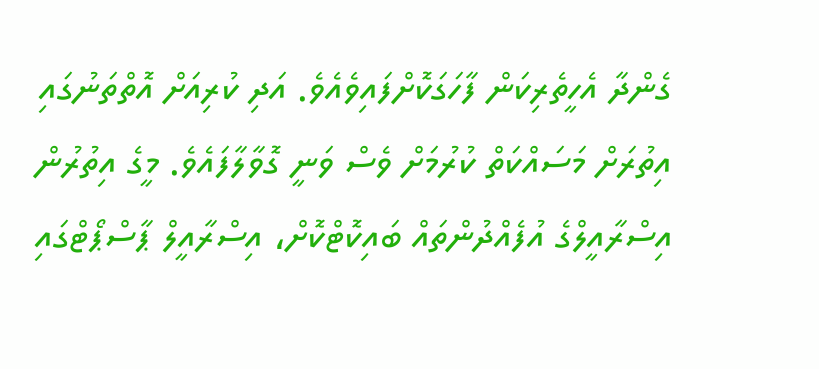ގެންދާ އެހީތެރިކަން ފާހަގަކޮށްފައިވެއެވެ. އަދި ކުރިއަށް އޮތްތަނުގައި އިތުރަށް މަސައްކަތް ކުރުމަށް ވެސް ވަނީ ގޮވާލާފައެވެ. މީގެ އިތުރުން އިސްރާއީލްގެ އުފެއްދުންތައް ބައިކޮޓްކޮށް، އިސްރާއީލް ޕާސްޕޯޓްގައި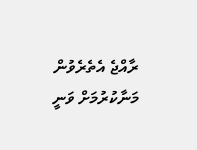ރާއްޖެ އެތެރެވުން މަނާކުރުމަށް ވަނީ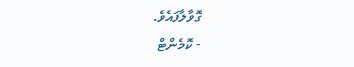ގޮވާލާފައެވެ.
- ކޮމެންޓް